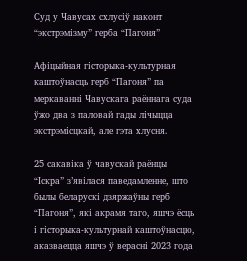Суд у Чавусах схлусіў наконт “экстрэмізму” герба “Пагоня”

Афіцыйная гісторыка-культурная каштоўнасць герб “Пагоня” па меркаванні Чавускага раённага суда ўжо два з паловай гады лічыцца экстрэмісцкай, але гэта хлусня.

25 сакавіка ў чавускай раёнцы “Іскра” з’явілася паведамленне, што былы беларускі дзяржаўны герб “Пагоня”, які акрамя таго, яшчэ ёсць і гісторыка-культурнай каштоўнасцю, аказваецца яшчэ ў верасні 2023 года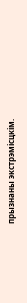прызнаны экстрэмісцкім.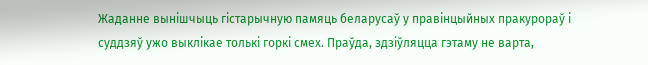Жаданне вынішчыць гістарычную памяць беларусаў у правінцыйных пракурораў і суддзяў ужо выклікае толькі горкі смех. Праўда, здзіўляцца гэтаму не варта,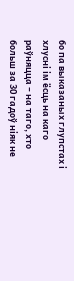бо па выказаных глупстах і хлусні ім ёсць на каго раўняцца – на таго, хто больш за 30 гадоў ніяк не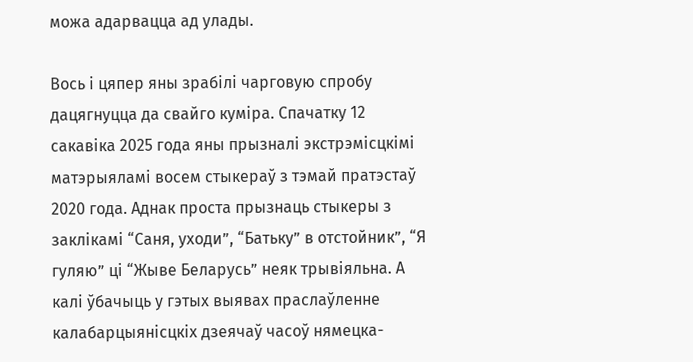можа адарвацца ад улады.

Вось і цяпер яны зрабілі чарговую спробу дацягнуцца да свайго куміра. Спачатку 12 сакавіка 2025 года яны прызналі экстрэмісцкімі матэрыяламі восем стыкераў з тэмай пратэстаў 2020 года. Аднак проста прызнаць стыкеры з заклікамі “Саня, уходи”, “Батьку” в отстойник”, “Я гуляю” ці “Жыве Беларусь” неяк трывіяльна. А калі ўбачыць у гэтых выявах праслаўленне калабарцыянісцкіх дзеячаў часоў нямецка-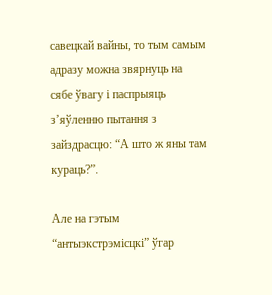савецкай вайны, то тым самым адразу можна звярнуць на сябе ўвагу і паспрыяць з’яўленню пытання з зайздрасцю: “А што ж яны там кураць?”.

Але на гэтым “антыэкстрэмісцкі” ўгар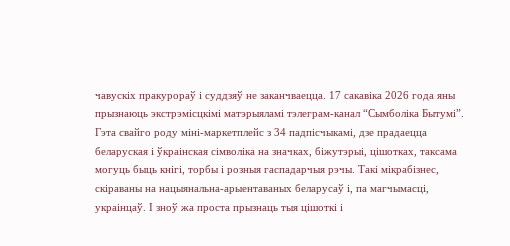чавускіх пракурораў і суддзяў не заканчваецца. 17 сакавіка 2026 года яны прызнаюць экстрэмісцкімі матэрыяламі тэлеграм-канал “Сымболіка Бытумі”. Гэта свайго роду міні-маркетплейс з 34 падпісчыкамі, дзе прадаецца беларуская і ўкраінская сімволіка на значках, біжутэрыі, цішотках, таксама могуць быць кнігі, торбы і розныя гаспадарчыя рэчы. Такі мікрабізнес, скіраваны на нацыянальна-арыентаваных беларусаў і, па магчымасці, украінцаў. І зноў жа проста прызнаць тыя цішоткі і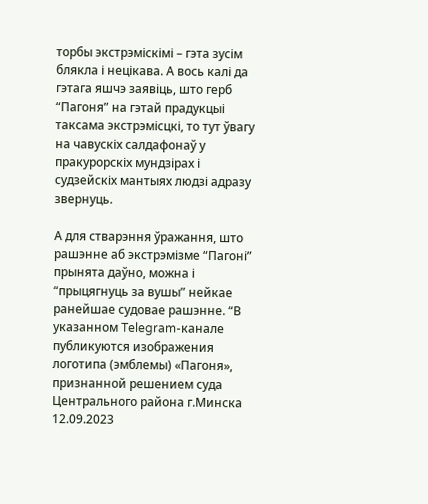торбы экстрэміскімі – гэта зусім блякла і нецікава. А вось калі да гэтага яшчэ заявіць, што герб “Пагоня” на гэтай прадукцыі таксама экстрэмісцкі, то тут ўвагу на чавускіх салдафонаў у пракурорскіх мундзірах і судзейскіх мантыях людзі адразу звернуць.

А для стварэння ўражання, што рашэнне аб экстрэмізме “Пагоні” прынята даўно, можна і “прыцягнуць за вушы” нейкае ранейшае судовае рашэнне. “В указанном Telegram-канале публикуются изображения логотипа (эмблемы) «Пагоня», признанной решением суда Центрального района г.Минска 12.09.2023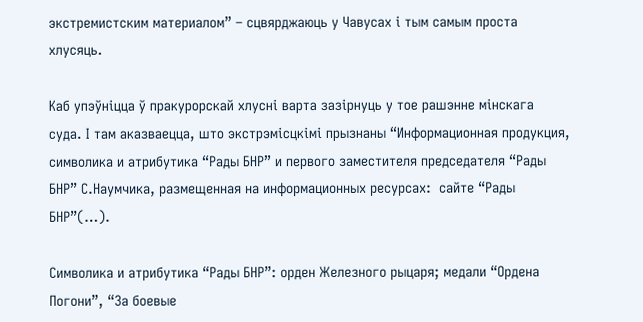экстремистским материалом” – сцвярджаюць у Чавусах і тым самым проста хлусяць.

Каб упэўніцца ў пракурорскай хлусні варта зазірнуць у тое рашэнне мінскага суда. І там аказваецца, што экстрэмісцкімі прызнаны “Информационная продукция, символика и атрибутика “Рады БНР” и первого заместителя председателя “Рады БНР” С.Наумчика, размещенная на информационных ресурсах:  сайте “Рады БНР”(…).

Символика и атрибутика “Рады БНР”: орден Железного рыцаря; медали “Ордена Погони”, “За боевые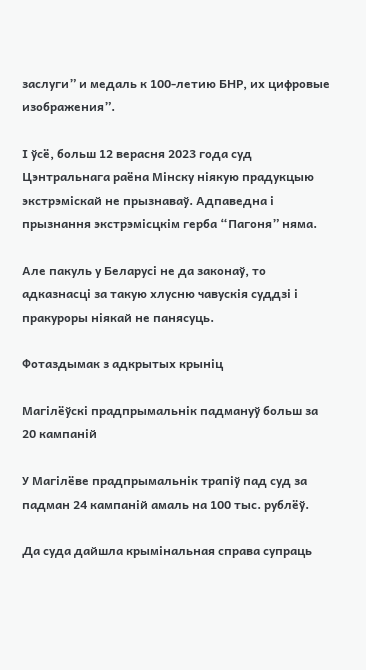заслуги” и медаль к 100-летию БНР, их цифровые изображения”.

І ўсё, больш 12 верасня 2023 года суд Цэнтральнага раёна Мінску ніякую прадукцыю экстрэміскай не прызнаваў. Адпаведна і прызнання экстрэмісцкім герба “Пагоня” няма.

Але пакуль у Беларусі не да законаў, то адказнасці за такую хлусню чавускія суддзі і пракуроры ніякай не панясуць.

Фотаздымак з адкрытых крыніц

Магілёўскі прадпрымальнік падмануў больш за 20 кампаній

У Магілёве прадпрымальнік трапіў пад суд за падман 24 кампаній амаль на 100 тыс. рублёў.

Да суда дайшла крымінальная справа супраць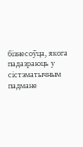бізнесоўца, якога падазраюць у сістэматычным падмане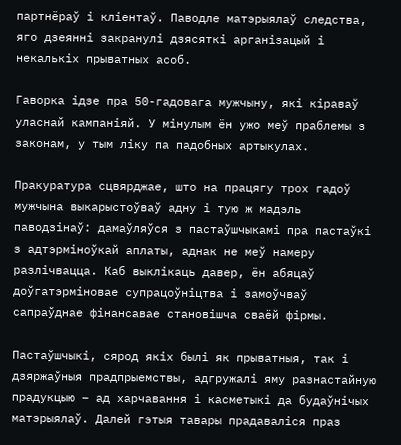партнёраў і кліентаў. Паводле матэрыялаў следства, яго дзеянні закранулі дзясяткі арганізацый і некалькіх прыватных асоб.

Гаворка ідзе пра 50-гадовага мужчыну, які кіраваў уласнай кампаніяй. У мінулым ён ужо меў праблемы з законам, у тым ліку па падобных артыкулах.

Пракуратура сцвярджае, што на працягу трох гадоў мужчына выкарыстоўваў адну і тую ж мадэль паводзінаў: дамаўляўся з пастаўшчыкамі пра пастаўкі з адтэрміноўкай аплаты, аднак не меў намеру разлічвацца. Каб выклікаць давер, ён абяцаў доўгатэрміновае супрацоўніцтва і замоўчваў сапраўднае фінансавае становішча сваёй фірмы.

Пастаўшчыкі, сярод якіх былі як прыватныя, так і дзяржаўныя прадпрыемствы, адгружалі яму разнастайную прадукцыю – ад харчавання і касметыкі да будаўнічых матэрыялаў. Далей гэтыя тавары прадаваліся праз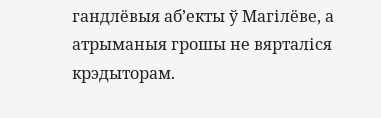гандлёвыя аб’екты ў Магілёве, а атрыманыя грошы не вярталіся крэдыторам.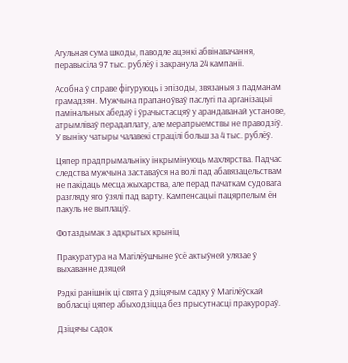Агульная сума шкоды, паводле ацэнкі абвінавачання, перавысіла 97 тыс. рублёў і закранула 24 кампаніі.

Асобна ў справе фігуруюць і эпізоды, звязаныя з падманам грамадзян. Мужчына прапаноўваў паслугі па арганізацыі памінальных абедаў і ўрачыстасцяў у арандаванай установе, атрымліваў перадаплату, але мерапрыемствы не праводзіў. У выніку чатыры чалавекі страцілі больш за 4 тыс. рублёў.

Цяпер прадпрымальніку інкрымінуюць махлярства. Падчас следства мужчына заставаўся на волі пад абавязацельствам не пакідаць месца жыхарства, але перад пачаткам судовага разгляду яго ўзялі пад варту. Кампенсацыі пацярпелым ён пакуль не выплаціў.

Фотаздымак з адкрытых крыніц

Пракуратура на Магілёўшчыне ўсё актыўней улязае ў выхаванне дзяцей

Рэдкі ранішнік ці свята ў дзіцячым садку ў Магілёўскай вобласці цяпер абыходзіцца без прысутнасці пракурораў.

Дзіцячы садок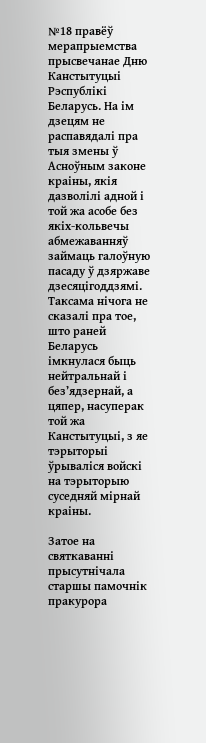№18 правёў мерапрыемства прысвечанае Дню Канстытуцыі Рэспублікі Беларусь. На ім дзецям не распавядалі пра тыя змены ў Асноўным законе краіны, якія дазволілі адной і той жа асобе без якіх-кольвечы абмежаванняў займаць галоўную пасаду ў дзяржаве дзесяцігоддзямі. Таксама нічога не сказалі пра тое, што раней Беларусь імкнулася быць нейтральнай і без’ядзернай, а цяпер, насуперак той жа Канстытуцыі, з яе тэрыторыі ўрываліся войскі на тэрыторыю суседняй мірнай краіны.

Затое на святкаванні прысутнічала старшы памочнік пракурора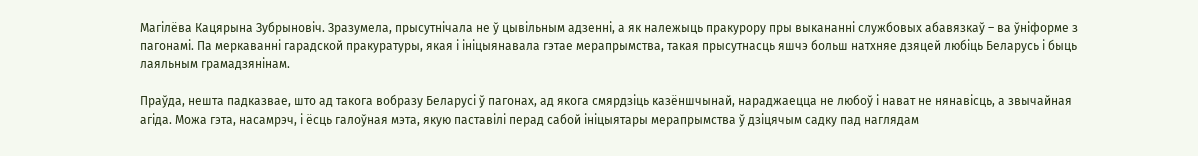Магілёва Кацярына Зубрыновіч. Зразумела, прысутнічала не ў цывільным адзенні, а як належыць пракурору пры выкананні службовых абавязкаў – ва ўніформе з пагонамі. Па меркаванні гарадской пракуратуры, якая і ініцыянавала гэтае мерапрымства, такая прысутнасць яшчэ больш натхняе дзяцей любіць Беларусь і быць лаяльным грамадзянінам.

Праўда, нешта падказвае, што ад такога вобразу Беларусі ў пагонах, ад якога смярдзіць казёншчынай, нараджаецца не любоў і нават не нянавісць, а звычайная агіда. Можа гэта, насамрэч, і ёсць галоўная мэта, якую паставілі перад сабой ініцыятары мерапрымства ў дзіцячым садку пад наглядам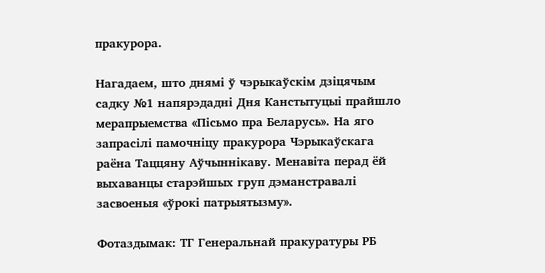пракурора.

Нагадаем, што днямі ў чэрыкаўскім дзіцячым садку №1 напярэдадні Дня Канстытуцыі прайшло мерапрыемства «Пісьмо пра Беларусь». На яго запрасілі памочніцу пракурора Чэрыкаўскага раёна Таццяну Аўчыннікаву. Менавіта перад ёй выхаванцы старэйшых груп дэманстравалі засвоеныя «ўрокі патрыятызму».

Фотаздымак: ТГ Генеральнай пракуратуры РБ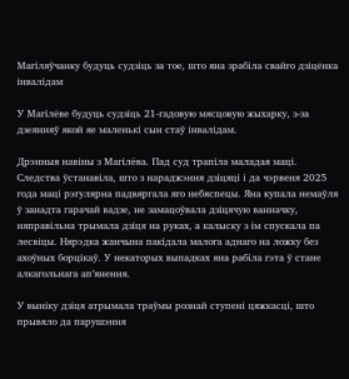Магіляўчанку будуць судзіць за тое, што яна зрабіла свайго дзіцёнка інвалідам

У Магілёве будуць судзіць 21-гадовую мясцовую жыхарку, з-за дзеянняў якой яе маленькі сын стаў інвалідам.

Дрэнныя навіны з Магілёва. Пад суд трапіла маладая маці. Следства ўстанавіла, што з нараджэння дзіцяці і да чэрвеня 2025 года маці рэгулярна падвяргала яго небяспецы. Яна купала немаўля ў занадта гарачай вадзе, не замацоўвала дзіцячую ванначку, няправільна трымала дзіця на руках, а калыску з ім спускала па лесвіцы. Нярэдка жанчына пакідала малога аднаго на ложку без ахоўных борцікаў. У некаторых выпадках яна рабіла гэта ў стане алкагольнага ап’янення.

У выніку дзіця атрымала траўмы рознай ступені цяжкасці, што прывяло да парушэння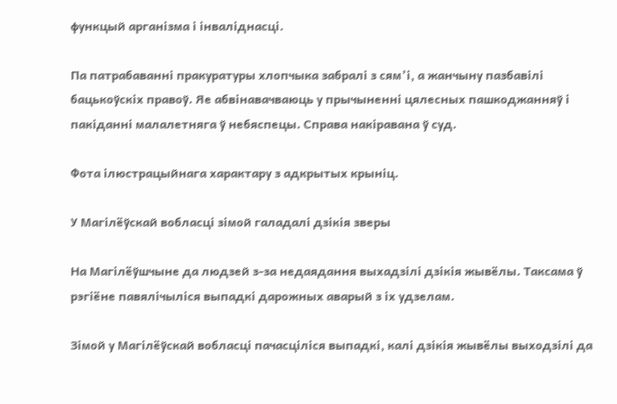функцый арганізма і інваліднасці.

Па патрабаванні пракуратуры хлопчыка забралі з сям’і, а жанчыну пазбавілі бацькоўскіх правоў. Яе абвінавачваюць у прычыненні цялесных пашкоджанняў і пакіданні малалетняга ў небяспецы. Справа накіравана ў суд.

Фота ілюстрацыйнага характару з адкрытых крыніц.

У Магілёўскай вобласці зімой галадалі дзікія зверы

На Магілёўшчыне да людзей з-за недаядання выхадзілі дзікія жывёлы. Таксама ў рэгіёне павялічыліся выпадкі дарожных аварый з іх удзелам.

Зімой у Магілёўскай вобласці пачасціліся выпадкі, калі дзікія жывёлы выходзілі да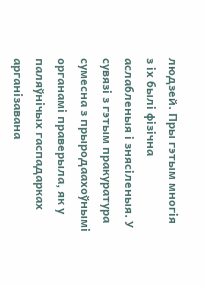людзей. Пры гэтым многія з іх былі фізічна аслабленыя і знясіленыя. У сувязі з гэтым пракуратура сумесна з прыродаахоўнымі органамі праверыла, як у паляўнічых гаспадарках арганізавана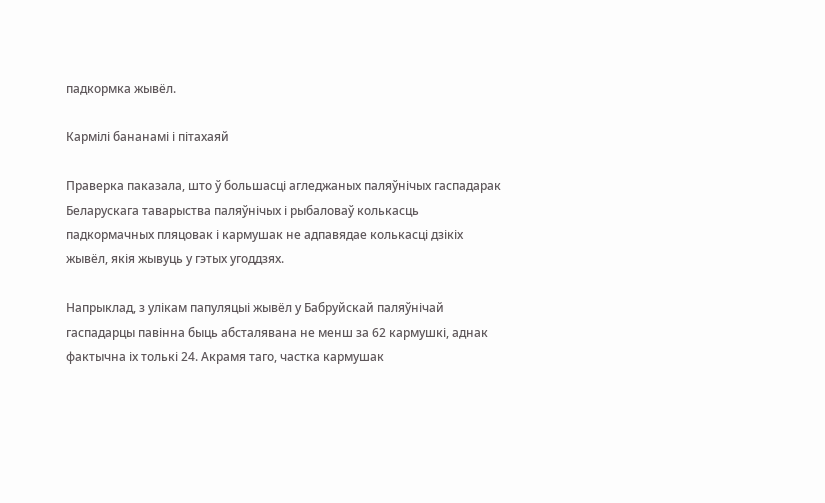падкормка жывёл.

Кармілі бананамі і пітахаяй

Праверка паказала, што ў большасці агледжаных паляўнічых гаспадарак Беларускага таварыства паляўнічых і рыбаловаў колькасць падкормачных пляцовак і кармушак не адпавядае колькасці дзікіх жывёл, якія жывуць у гэтых угоддзях.

Напрыклад, з улікам папуляцыі жывёл у Бабруйскай паляўнічай гаспадарцы павінна быць абсталявана не менш за 62 кармушкі, аднак фактычна іх толькі 24. Акрамя таго, частка кармушак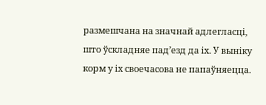размешчана на значнай адлегласці, што ўскладняе пад’езд да іх. У выніку корм у іх своечасова не папаўняецца.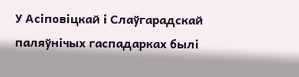У Асіповіцкай і Слаўгарадскай паляўнічых гаспадарках былі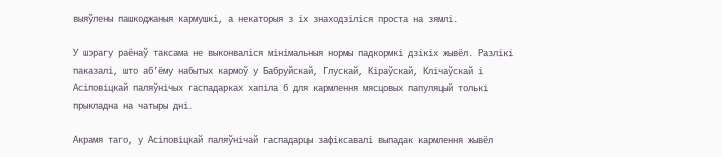выяўлены пашкоджаныя кармушкі, а некаторыя з іх знаходзіліся проста на зямлі.

У шэрагу раёнаў таксама не выконваліся мінімальныя нормы падкормкі дзікіх жывёл. Разлікі паказалі, што аб’ёму набытых кармоў у Бабруйскай, Глускай, Кіраўскай, Клічаўскай і Асіповіцкай паляўнічых гаспадарках хапіла б для кармлення мясцовых папуляцый толькі прыкладна на чатыры дні.

Акрамя таго, у Асіповіцкай паляўнічай гаспадарцы зафіксавалі выпадак кармлення жывёл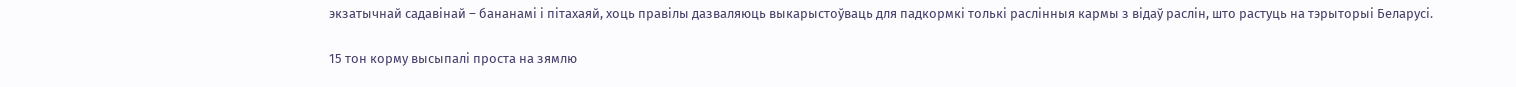экзатычнай садавінай – бананамі і пітахаяй, хоць правілы дазваляюць выкарыстоўваць для падкормкі толькі раслінныя кармы з відаў раслін, што растуць на тэрыторыі Беларусі.

15 тон корму высыпалі проста на зямлю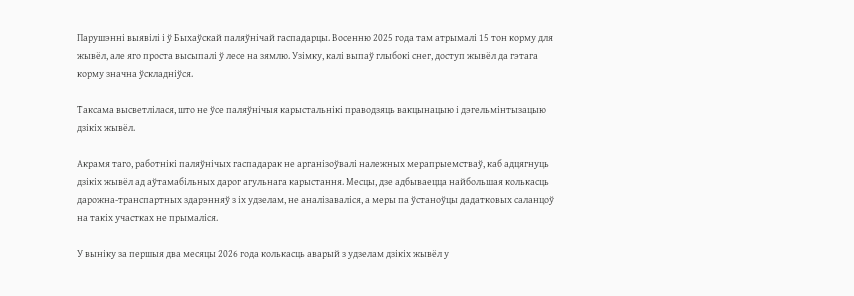Парушэнні выявілі і ў Быхаўскай паляўнічай гаспадарцы. Восенню 2025 года там атрымалі 15 тон корму для жывёл, але яго проста высыпалі ў лесе на зямлю. Узімку, калі выпаў глыбокі снег, доступ жывёл да гэтага корму значна ўскладніўся.

Таксама высветлілася, што не ўсе паляўнічыя карыстальнікі праводзяць вакцынацыю і дэгельмінтызацыю дзікіх жывёл.

Акрамя таго, работнікі паляўнічых гаспадарак не арганізоўвалі належных мерапрыемстваў, каб адцягнуць дзікіх жывёл ад аўтамабільных дарог агульнага карыстання. Месцы, дзе адбываецца найбольшая колькасць дарожна-транспартных здарэнняў з іх удзелам, не аналізаваліся, а меры па ўстаноўцы дадатковых саланцоў на такіх участках не прымаліся.

У выніку за першыя два месяцы 2026 года колькасць аварый з удзелам дзікіх жывёл у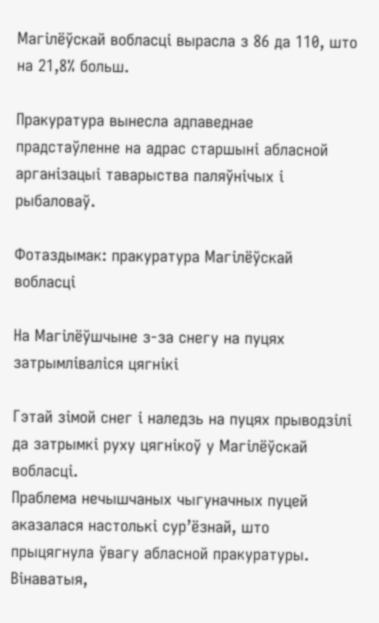Магілёўскай вобласці вырасла з 86 да 110, што на 21,8% больш.

Пракуратура вынесла адпаведнае прадстаўленне на адрас старшыні абласной арганізацыі таварыства паляўнічых і рыбаловаў.

Фотаздымак: пракуратура Магілёўскай вобласці

На Магілёўшчыне з-за снегу на пуцях затрымліваліся цягнікі

Гэтай зімой снег і наледзь на пуцях прыводзілі да затрымкі руху цягнікоў у Магілёўскай вобласці.
Праблема нечышчаных чыгуначных пуцей аказалася настолькі сур’ёзнай, што прыцягнула ўвагу абласной пракуратуры. Вінаватыя,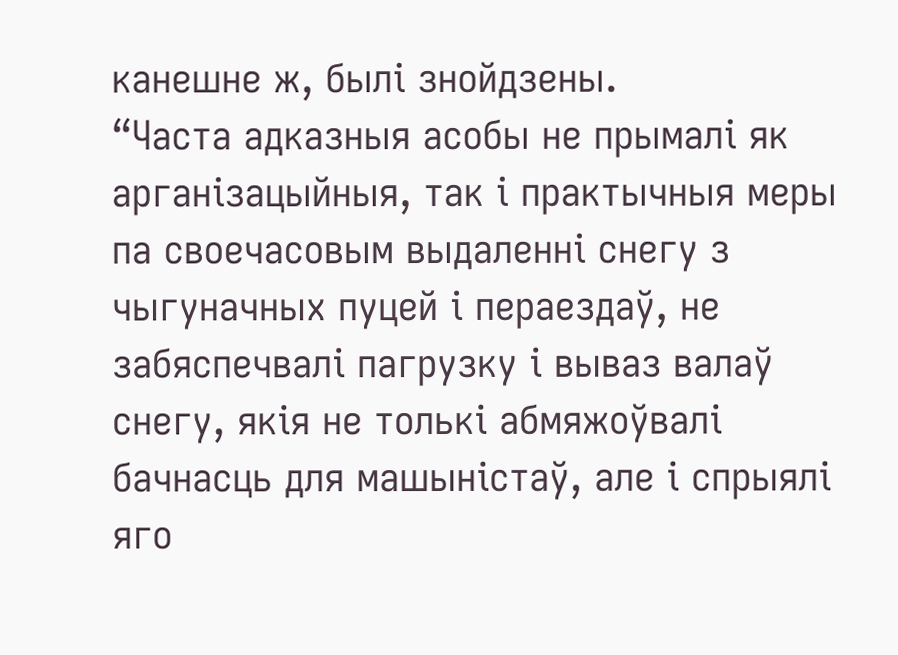канешне ж, былі знойдзены.
“Часта адказныя асобы не прымалі як арганізацыйныя, так і практычныя меры па своечасовым выдаленні снегу з чыгуначных пуцей і пераездаў, не забяспечвалі пагрузку і вываз валаў снегу, якія не толькі абмяжоўвалі бачнасць для машыністаў, але і спрыялі яго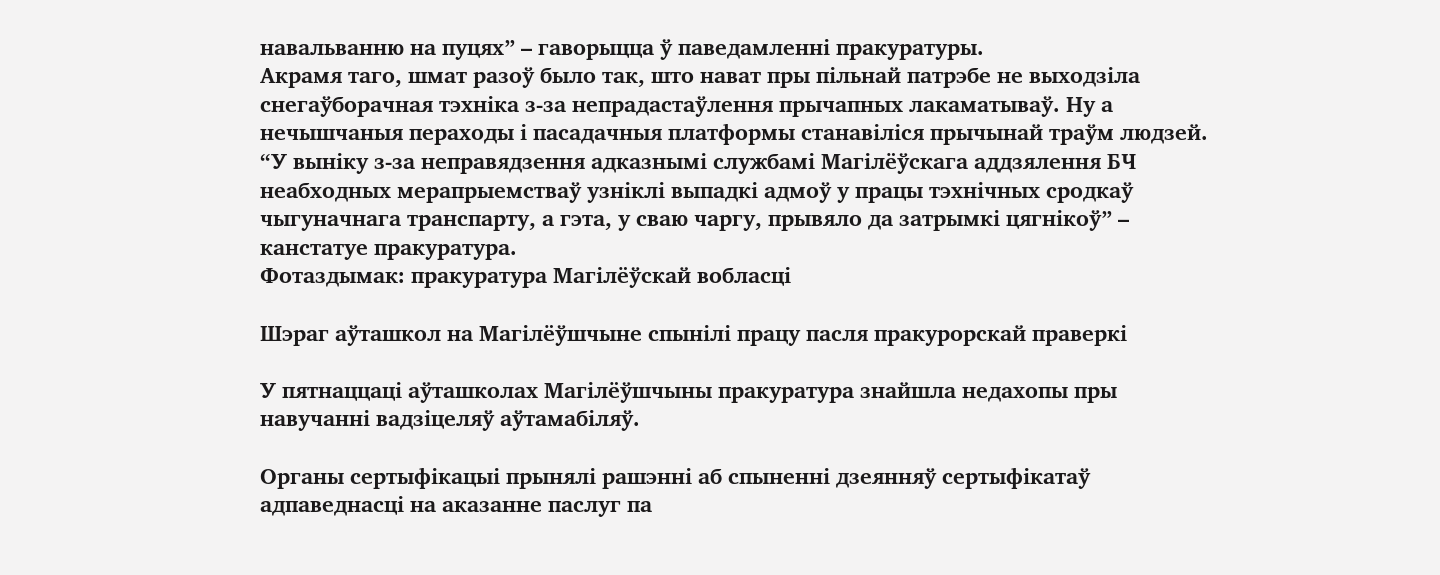навальванню на пуцях” – гаворыцца ў паведамленні пракуратуры.
Акрамя таго, шмат разоў было так, што нават пры пільнай патрэбе не выходзіла снегаўборачная тэхніка з-за непрадастаўлення прычапных лакаматываў. Ну а нечышчаныя пераходы і пасадачныя платформы станавіліся прычынай траўм людзей.
“У выніку з-за неправядзення адказнымі службамі Магілёўскага аддзялення БЧ неабходных мерапрыемстваў узніклі выпадкі адмоў у працы тэхнічных сродкаў чыгуначнага транспарту, а гэта, у сваю чаргу, прывяло да затрымкі цягнікоў” – канстатуе пракуратура.
Фотаздымак: пракуратура Магілёўскай вобласці

Шэраг аўташкол на Магілёўшчыне спынілі працу пасля пракурорскай праверкі

У пятнаццаці аўташколах Магілёўшчыны пракуратура знайшла недахопы пры навучанні вадзіцеляў аўтамабіляў.

Органы сертыфікацыі прынялі рашэнні аб спыненні дзеянняў сертыфікатаў адпаведнасці на аказанне паслуг па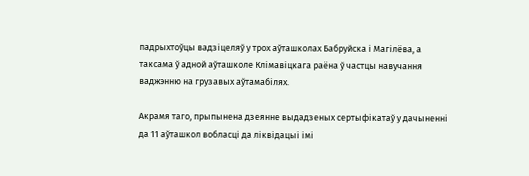падрыхтоўцы вадзіцеляў у трох аўташколах Бабруйска і Магілёва, а таксама ў адной аўташколе Клімавіцкага раёна ў частцы навучання ваджэнню на грузавых аўтамабілях.

Акрамя таго, прыпынена дзеянне выдадзеных сертыфікатаў у дачыненні да 11 аўташкол вобласці да ліквідацыі імі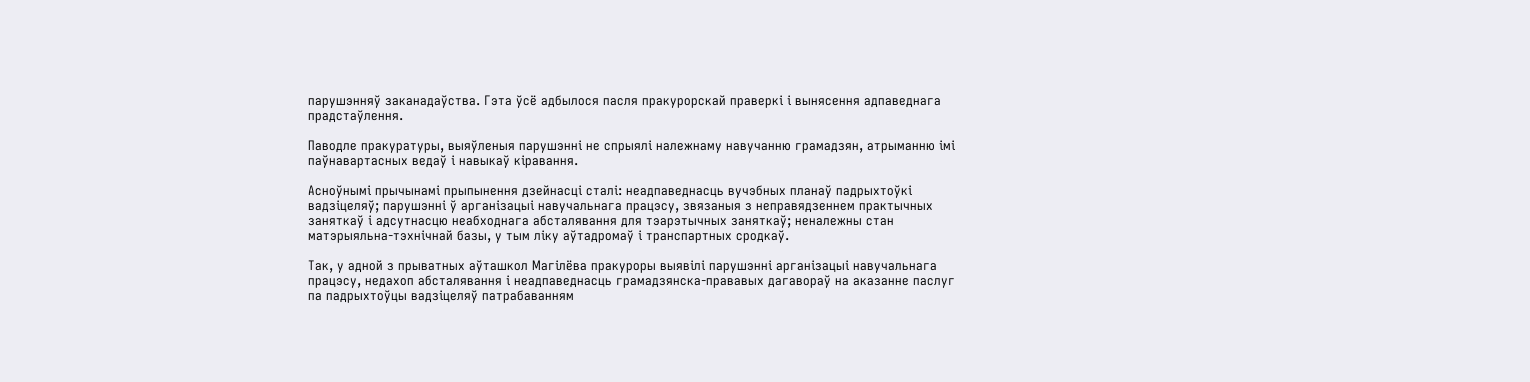парушэнняў заканадаўства. Гэта ўсё адбылося пасля пракурорскай праверкі і вынясення адпаведнага прадстаўлення.

Паводле пракуратуры, выяўленыя парушэнні не спрыялі належнаму навучанню грамадзян, атрыманню імі паўнавартасных ведаў і навыкаў кіравання.

Асноўнымі прычынамі прыпынення дзейнасці сталі: неадпаведнасць вучэбных планаў падрыхтоўкі вадзіцеляў; парушэнні ў арганізацыі навучальнага працэсу, звязаныя з неправядзеннем практычных заняткаў і адсутнасцю неабходнага абсталявання для тэарэтычных заняткаў; неналежны стан матэрыяльна‑тэхнічнай базы, у тым ліку аўтадромаў і транспартных сродкаў.

Так, у адной з прыватных аўташкол Магілёва пракуроры выявілі парушэнні арганізацыі навучальнага працэсу, недахоп абсталявання і неадпаведнасць грамадзянска-прававых дагавораў на аказанне паслуг па падрыхтоўцы вадзіцеляў патрабаванням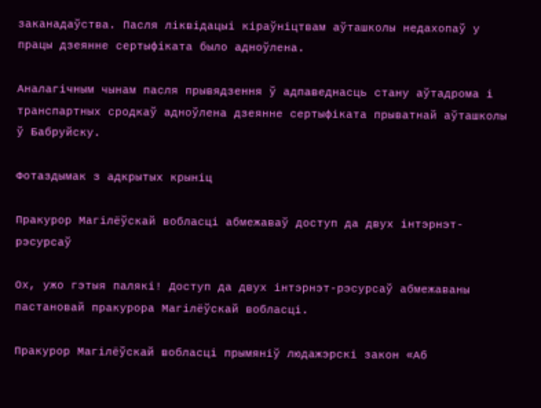заканадаўства. Пасля ліквідацыі кіраўніцтвам аўташколы недахопаў у працы дзеянне сертыфіката было адноўлена.

Аналагічным чынам пасля прывядзення ў адпаведнасць стану аўтадрома і транспартных сродкаў адноўлена дзеянне сертыфіката прыватнай аўташколы ў Бабруйску.

Фотаздымак з адкрытых крыніц

Пракурор Магілёўскай вобласці абмежаваў доступ да двух інтэрнэт-рэсурсаў

Ох, ужо гэтыя палякі! Доступ да двух інтэрнэт-рэсурсаў абмежаваны пастановай пракурора Магілёўскай вобласці.

Пракурор Магілёўскай вобласці прымяніў людажэрскі закон «Аб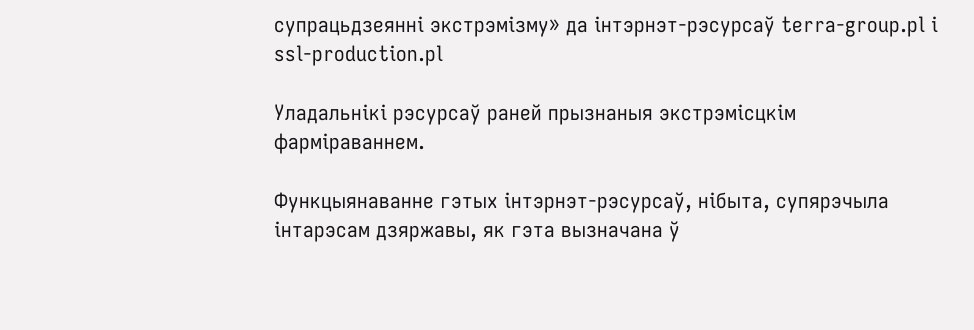супрацьдзеянні экстрэмізму» да інтэрнэт-рэсурсаў terra-group.pl і ssl-production.pl

Уладальнікі рэсурсаў раней прызнаныя экстрэмісцкім фарміраваннем.

Функцыянаванне гэтых інтэрнэт-рэсурсаў, нібыта, супярэчыла інтарэсам дзяржавы, як гэта вызначана ў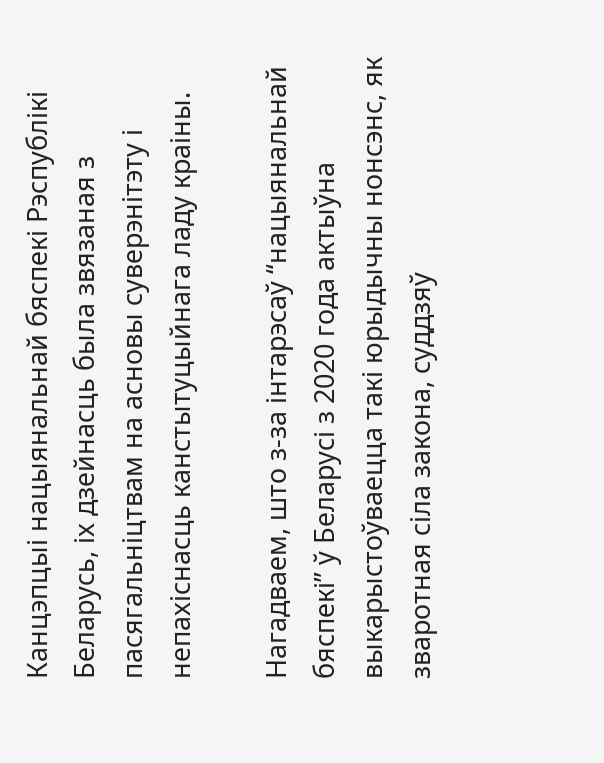Канцэпцыі нацыянальнай бяспекі Рэспублікі Беларусь, іх дзейнасць была звязаная з пасягальніцтвам на асновы суверэнітэту і непахіснасць канстытуцыйнага ладу краіны.

Нагадваем, што з-за інтарэсаў “нацыянальнай бяспекі” ў Беларусі з 2020 года актыўна выкарыстоўваецца такі юрыдычны нонсэнс, як зваротная сіла закона, суддзяў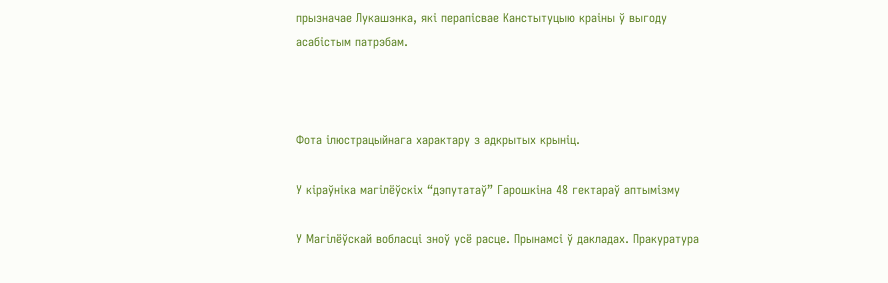прызначае Лукашэнка, які перапісвае Канстытуцыю краіны ў выгоду асабістым патрэбам.



Фота ілюстрацыйнага характару з адкрытых крыніц.

У кіраўніка магілёўскіх “дэпутатаў” Гарошкіна 48 гектараў аптымізму

У Магілёўскай вобласці зноў усё расце. Прынамсі ў дакладах. Пракуратура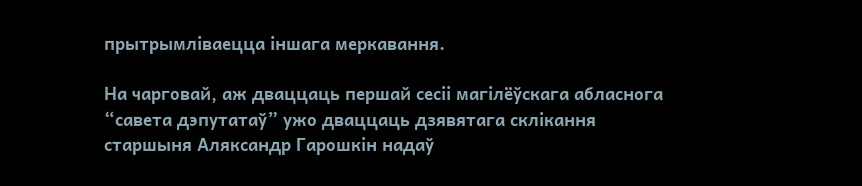прытрымліваецца іншага меркавання.

На чарговай, аж дваццаць першай сесіі магілёўскага абласнога “савета дэпутатаў” ужо дваццаць дзявятага склікання старшыня Аляксандр Гарошкін надаў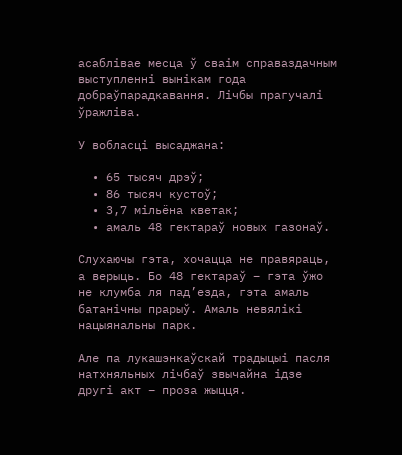асаблівае месца ў сваім справаздачным выступленні вынікам года добраўпарадкавання. Лічбы прагучалі ўражліва.

У вобласці высаджана:

  • 65 тысяч дрэў;
  • 86 тысяч кустоў;
  • 3,7 мільёна кветак;
  • амаль 48 гектараў новых газонаў.

Слухаючы гэта, хочацца не правяраць, а верыць. Бо 48 гектараў – гэта ўжо не клумба ля пад’езда, гэта амаль батанічны прарыў. Амаль невялікі нацыянальны парк.

Але па лукашэнкаўскай традыцыі пасля натхняльных лічбаў звычайна ідзе другі акт – проза жыцця.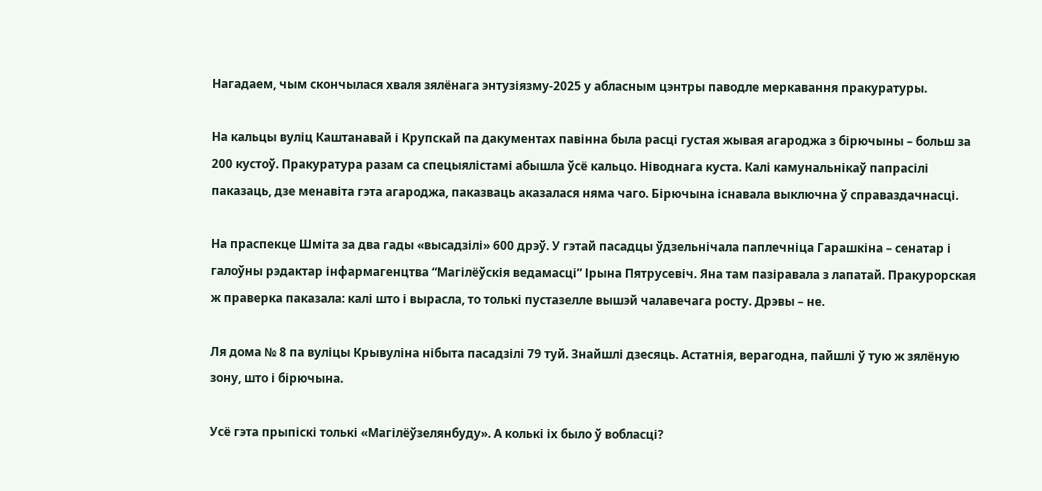Нагадаем, чым скончылася хваля зялёнага энтузіязму-2025 у абласным цэнтры паводле меркавання пракуратуры.

На кальцы вуліц Каштанавай і Крупскай па дакументах павінна была расці густая жывая агароджа з бірючыны – больш за 200 кустоў. Пракуратура разам са спецыялістамі абышла ўсё кальцо. Ніводнага куста. Калі камунальнікаў папрасілі паказаць, дзе менавіта гэта агароджа, паказваць аказалася няма чаго. Бірючына існавала выключна ў справаздачнасці.

На праспекце Шміта за два гады «высадзілі» 600 дрэў. У гэтай пасадцы ўдзельнічала паплечніца Гарашкіна – сенатар і галоўны рэдактар інфармагенцтва “Магілёўскія ведамасці” Ірына Пятрусевіч. Яна там пазіравала з лапатай. Пракурорская ж праверка паказала: калі што і вырасла, то толькі пустазелле вышэй чалавечага росту. Дрэвы – не.

Ля дома № 8 па вуліцы Крывуліна нібыта пасадзілі 79 туй. Знайшлі дзесяць. Астатнія, верагодна, пайшлі ў тую ж зялёную зону, што і бірючына.

Усё гэта прыпіскі толькі «Магілёўзелянбуду». А колькі іх было ў вобласці?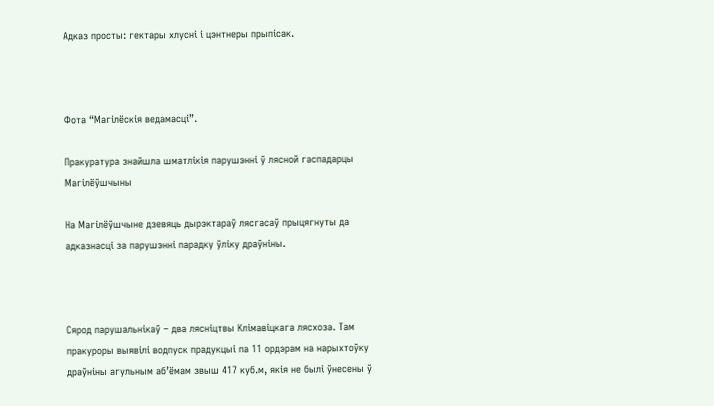Адказ просты: гектары хлусні і цэнтнеры прыпісак.



Фота “Магілёскія ведамасці”.

Пракуратура знайшла шматлікія парушэнні ў лясной гаспадарцы Магілёўшчыны

На Магілёўшчыне дзевяць дырэктараў лясгасаў прыцягнуты да адказнасці за парушэнні парадку ўліку драўніны.



Сярод парушальнікаў – два лясніцтвы Клімавіцкага лясхоза. Там пракуроры выявілі водпуск прадукцыі па 11 ордэрам на нарыхтоўку драўніны агульным аб’ёмам звыш 417 куб.м, якія не былі ўнесены ў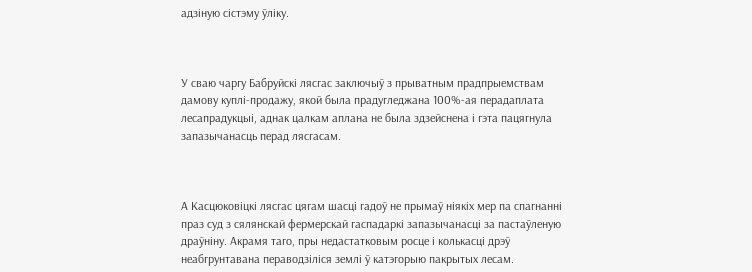адзіную сістэму ўліку.



У сваю чаргу Бабруйскі лясгас заключыў з прыватным прадпрыемствам дамову куплі-продажу, якой была прадугледжана 100%-ая перадаплата лесапрадукцыі, аднак цалкам аплана не была здзейснена і гэта пацягнула запазычанасць перад лясгасам.



А Касцюковіцкі лясгас цягам шасці гадоў не прымаў ніякіх мер па спагнанні праз суд з сялянскай фермерскай гаспадаркі запазычанасці за пастаўленую драўніну. Акрамя таго, пры недастатковым росце і колькасці дрэў неабгрунтавана пераводзіліся землі ў катэгорыю пакрытых лесам.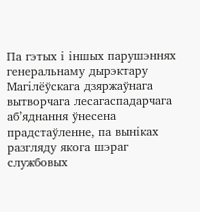Па гэтых і іншых парушэннях генеральнаму дырэктару Магілёўскага дзяржаўнага вытворчага лесагаспадарчага аб’яднання ўнесена прадстаўленне, па выніках разгляду якога шэраг службовых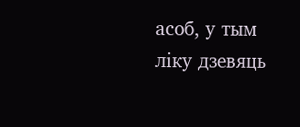асоб, у тым ліку дзевяць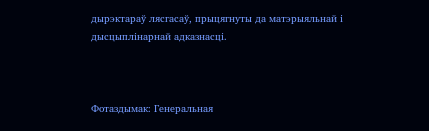дырэктараў лясгасаў, прыцягнуты да матэрыяльнай і дысцыплінарнай адказнасці.



Фотаздымак: Генеральная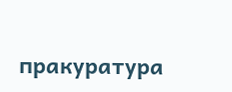пракуратура